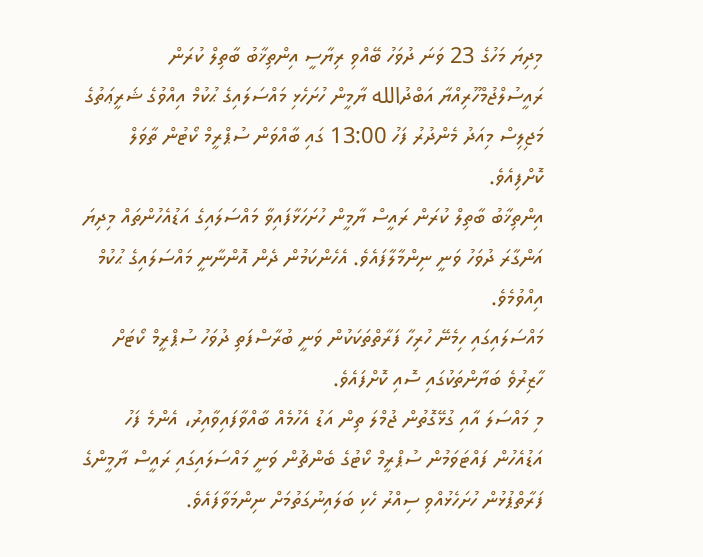މިދިޔަ މަހުގެ 23 ވަނަ ދުވަހު ބޭއްވި ރިޔާސީ އިންތިޚާބު ބާތިލް ކުރަން ރައީސުލްޖުމްހޫރިއްޔާ އަބްދުالله ޔާމީން ހުށަހެޅި މައްސަލައިގެ ޙުކުމް އިއްވުގެ ޝަރީޢަތުގެ މަޖިލިސް މިއަދު މެންދުރު ފަހު 13:00 ގައި ބާއްވަން ސުޕްރީމް ކޯޓުން ތާވަލް ކޮށްފިއެވެ.
އިންތިޚާބު ބާތިލް ކުރަން ރައީސް ޔާމީން ހުށަހަޅާފައިވާ މައްސަލައިގެ އަޑުއެހުންތައް މިދިޔަ އަންގާރަ ދުވަހު ވަނީ ނިންމާލާފައެވެ. އެހެންކަމުން ދެން އޮންނާނީ މައްސަލައިގެ ޙުކުމް އިއްވުމެވެ.
މައްސަލައިގައި ހިމެނޭ ހުރިހާ ފަރާތްތަކަކުން ވަނީ ބުރާސްފަތި ދުވަހު ސުޕްރީމް ކޯޓަށް ހާޒިރުވެ ބަޔާންތަކުގައި ސޮއި ކޮށްފައެވެ.
މި މައްސަލަ އާއި ގުޅޭގޮތުން ޖުމްލަ ތިން އަޑު އެހުމެއް ބާއްވާފައިވާއިރު، އެންމެ ފަހު އަޑުއެހުން ފައްޓަވަމުން ސުޕްރީމް ކޯޓުގެ ބެންޗުން ވަނީ މައްސަލައިގައި ރައީސް ޔާމީންގެ ފަރާތްޕުޅުން ހުށަހެޅުއްވި ސިއްރު ހެކި ބަލައިނުގަތުމަށް ނިންމަވާފައެވެ.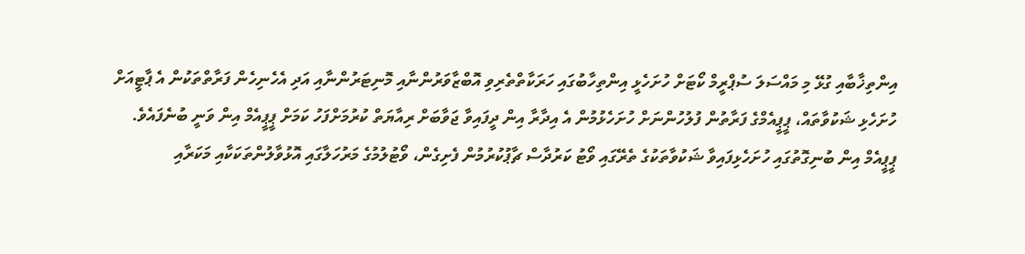އިންތިޚާބާއި ގުޅޭ މި މައްސަލަ ސުޕްރީމް ކޯޓަށް ހުށަހެޅީ އިންތިހާބުގައި ހަރަކާތްތެރިވި އޮބްޒާވަރުންނާއި މޮނިޓަރުންނާއި އަދި އެހެނިހެން ފަރާތްތަކުން އެ ޕާޓީއަށް ހުށަހެޅި ޝަކުވާތައް، ޕީޕީއެމްގެ ފަރާތުން ފުލުހުންނަށް ހުށަހެޅުމުން އެ އިދާރާ އިން ދީފައިވާ ޖަވާބަށް ރިއާޔަތް ކުރުމަށްފަހު ކަމަށް ޕީޕީއެމް އިން ވަނީ ބުނެފައެވެ.
ޕީޕީއެމް އިން ބުނިގޮތުގައި ހުށަހެޅިފައިވާ ޝަކުވާތަކުގެ ތެރޭގައި ވޯޓު ކަރުދާސް ޗާޕުކުރުމުން ފެށިގެން، ވޯޓުލުމުގެ މަރުހަލާގައި އޮޅުވާލުންތަކަކާއި މަކަރާއި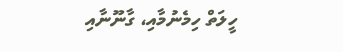ހީލަތް ހިމެނުމާއި، ގާނޫނާއި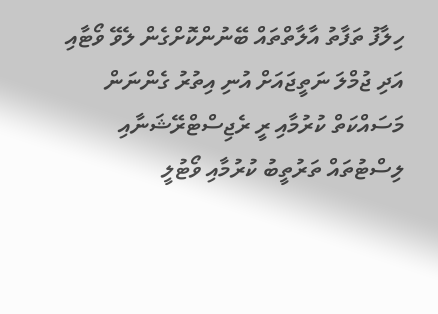ހިލާފު ތަފާތު އާލާތްތައް ބޭނުންކޮށްގެން ލެވޭ ވޯޓާއި އަދި ޖުމްލަ ނަތީޖައަށް އުނި އިތުރު ގެންނަން މަސައްކަތް ކުރުމާއި ރީ ރެޖިސްޓްރޭޝަނާއި ލިސްޓުތައް ތަރުތީބު ކުރުމާއި ވޯޓުލީ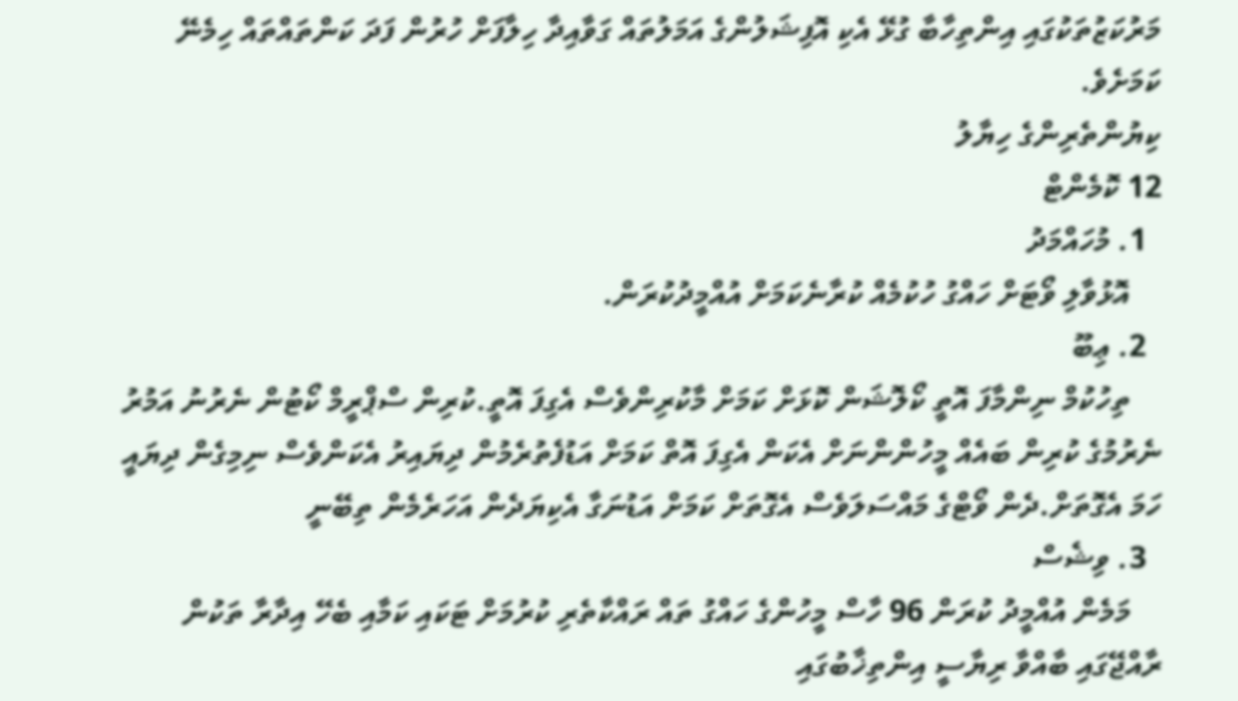މަރުކަޒުތަކުގައި އިންތިހާބާ ގުޅޭ އެކި އޮފިޝަލުންގެ އަމަލުތައް ގަވާއިދާ ހިލާފަށް ހުރުން ފަދަ ކަންތައްތައް ހިމެނޭ ކަމަށެވެ.
ކިޔުންތެރިންގެ ހިޔާލު
12 ކޮމެންޓް
  1. މުހައްމަދު
    އޮޅުވާލި ވޯޓަށް ހައްގު ހުކުމެއް ކުރާނެކަމަށް އުއްމީދުކުރަން.
  2. ޢިބޫ
    ތިހުކުމް ނިންމާފަ އޮތީ ކޯލޮޝަން ކޮޅަށް ކަމަށް މާކުރިންވެސް އެގިފަ އޮތީ.ކުރިން ސްޕްރީމް ކޯޓުން ނެރުނު އަމުރު ނެރުމުގެ ކުރިން ބައެއް މީހުންންނަށް އެކަން އެގިފަ އޮތް ކަމަށް އަޑުފެތުރެމުން ދިޔައިރު އެކަންވެސް ނިމިގެން ދިޔައީ ހަމަ އެގޮތަށް.ދެން ވޯޓްގެ މައްސަލަވެސް އެގޮތަށް ކަމަށް އަޑުނަގާ އެކިޔަދެން އަހަރެމެން ތިބޭނީ
  3. ވިޝެސް
    މަމެން އުއްމީދު ކުރަން 96 ހާސް މީހުންގެ ހައްގު ތައް ރައްކާތެރި ކުރުމަށް ޓަކައި ކަމާއި ބެހޭ އިދާރާ ތަކުން ރާއްޖޭގައި ބާއްވާ ރިޔާސީ އިންތިޚާބުގައި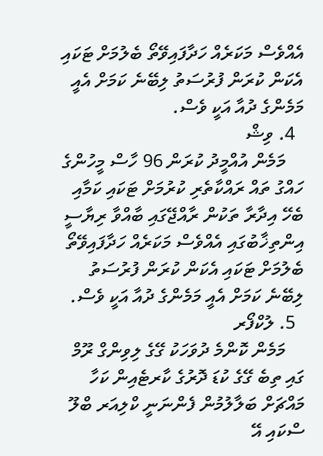އެއްވެސް މަކަރެއް ހަދާފައިވޭތޯ ބެލުމަށް ޓަކައި އެކަން ކުރަން ފުރުސަތު ލިބޭނެ ކަމަށް އެއީ މަމެންގެ ދުއާ އަކީ ވެސް.
  4. ވިޝް
    މަމެން އުއްމީދު ކުރަން 96 ހާސް މީހުންގެ ހައްގު ތައް ރައްކާތެރި ކުރުމަށް ޓަކައި ކަމާއި ބެހޭ އިދާރާ ތަކުން ރާއްޖޭގައި ބާއްވާ ރިޔާސީ އިންތިޚާބުގައި އެއްވެސް މަކަރެއް ހަދާފައިވޭތޯ ބެލުމަށް ޓަކައި އެކަން ކުރަން ފުރުސަތު ލިބޭނެ ކަމަށް އެއީ މަމެންގެ ދުއާ އަކީ ވެސް.
  5. ލުކްފޯރ
    މަމެން ކޮންމެ ދުވަހަކު ގޭގެ ލިވިންގް ރޫމް ގައި ތިބެ ގޭގެ ކުޑަ ދޮރުގެ ކާރޓެއިން ކަހާ މައްޗަށް ބަލާލުމުން ފެންނަނީ ކްލިއަރ ބްލޫ ސްކައި އޭ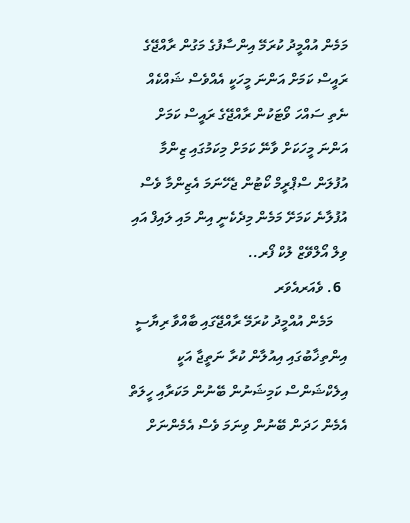މަމެން އުއްމީދު ކުރަމޭ އިންސާފުގެ މަގުން ރާއްޖޭގެ ރައީސް ކަމަށް އަންނަ މީހަކީ އެއްވެސް ޝައްކެއް ނެތި ސައްހަ ވޯޓަކުން ރާއްޖޭގެ ރައީސް ކަމަށް އަންނަ މީހަކަށް ވާނޭ ކަމަށް މިކަމުގައި ޒިންމާ އުފުލަން ސްޕްރީމް ކޯޓުން ޖެހޭނަމަ އެޒިންމާ ވެސް އުފުލާނެ ކަމަށޭ މަމެން މިދެކެނީ އިން މައި ލައިފް އައި ވިލް އޯލްވޭޒް ލުކް ފޯރ..
  6. ވެއަރއެވަރ
    މަމެން އުއްމީދު ކުރަމޭ ރާއްޖޭގައި ބާއްވާ ރިޔާސީ އިންތިޚާބުގައި އިއުލާން ކުރާ ނަތީޖާ އަކީ އިލެކްޝަންސް ކަމިޝަނުން ބޭނުން މަކަރާއި ހީލަތް އެމެން ހަދަން ބޭނުން ވިނަމަ ވެސް އެމެންނަށް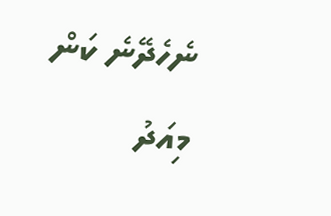ނެހެދޭނެ ކަން މިއަދު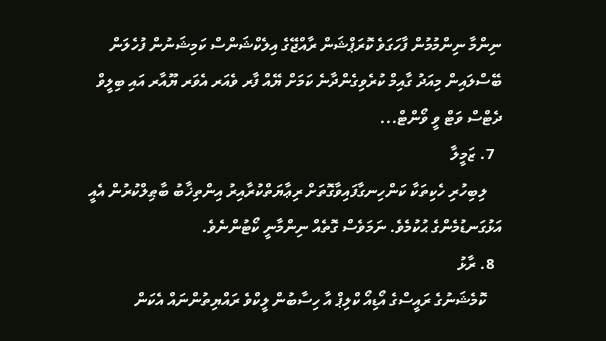ނިންމާ ނިންމުމުން ފާހަގަވެ ކޮރަޕްޝަން ރާއްޖޭގެ އިލެކްޝަންސް ކަމިޝަނުން ފުހެލަން ބޭސްލައިން މިއަދު ގާއިމް ކުރެވިގެންދާނެ ކަމަށް ޔޭއް ފާރ ވެއަރ އެވަރ ޔޫއާރ އައި ބިލީވް ދެޓްސް ވަޓް ވީ ވޯންޓް...
  7. ޒަމީލާ
    ލިބިހުރި ހެކިތަކާ ކަންހިނގާފައިވާގޮތަށް ރިޢާޔަތްކުރާއިރު އިންތިޚާބު ބާޠިލްކުރުން އެއީ އަޅުގަނޑުމެންގެ ޙުކުމެވެ. ނަމަވެސް ގޮތެއް ނިންމާނީ ކޯޓުންނެވެ.
  8. ރާޅު
    ކޮމެޝަނުގެ ރައީސްގެ އޯޑިއޯ ކްލިޕް އާ ހިސާބުން ލީކްވެ ރައްޔިތުންނައް އެކަން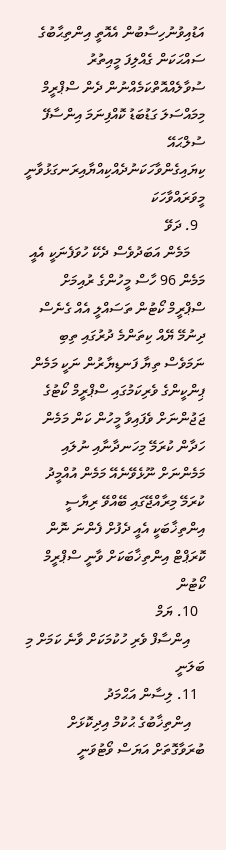އަޑުއިވުނުހިސާބުން އެއޮތީ އިންތިޙާބުގެ ސައްޙަކަން ގެއްލިފަ މީއިތުރު ސުވާލެއްއޮތްކަމެއްނުން ދެން ސްޕްރީމް މިމައްސަލަ ގަޑުބަޑު ކޮއްފިނަމަ އިންސާފޭ ސުލްޙައޭ ކިޔައިގެންވާހަކަނުދެއްކިއްޔާއިރަނގަޅުވާނީ މީވަރައްވާހަކަ
  9. ދަވޭ
    މަމެން އަބަދުވެސް ދެކޭ ހުވަފެނަކީ އެއީ މަމެން 96 ހާސް މީހުންގެ ރުއިމަށް ސްޕްރީމް ކޯޓުން ތަސައްލީ އެއް ގެނެސް ދިނުމޭ ޔޭއް ކިތަންމެ ދުރުގައި ތިބި ނަމަވެސް ތިޔާ ފަނޑިޔާރުން ނަކީ މަމެން ޕިންކީންގެ ވެރިކަމުގައި ސްޕްރީމް ކޯޓުގެ ޖަޖުންނަށް ވެފައިވާ މީހުން ކަން މަމެން ހަދާން ކުރަމޭ މިހަނދާނާއި ނުލައި މަމެންނަށް ނޫޅެވޭނެއޭ މަމެން އުއްމީދު ކުރަމޭ މިރާއްޖޭގައި ބޭއްވޭ ރިޔާސީ އިންތިޚާބަކީ އެއީ ދެފުށް ފެންނަ ނޮން ކޮރަޕްޓް އިންތިޚާބަކަށް ވާނީ ސްޕްރީމް ކޯޓުން
  10. ޔަމް
    އިންސާފް ވެރި ހުކުމަކަށް ވާނެ ކަމަށް މި ބަލަނީ
  11. ލިސާން އަޙްމަދު
    އިންތިޚާބުގެ ޙުކުމް އިދިކޮޅަށް ބުރަވާގޮތަށް އަޔަސް ވޯޓުވަނީ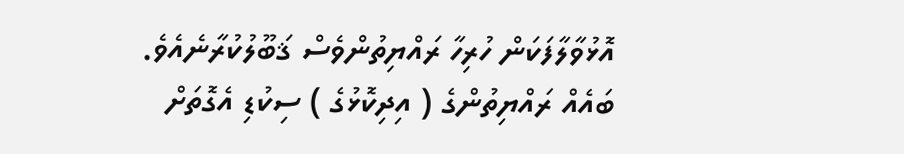އޮޅުވާލާފަކަން ހުރިހާ ރައްޔިތުންވެސް ޤަބޫލުކުރާނެއެވެ. ބައެއް ރައްޔިތުންގެ ( އިދިކޮޅުގެ ) ސިކުޑި އެގޮތަށް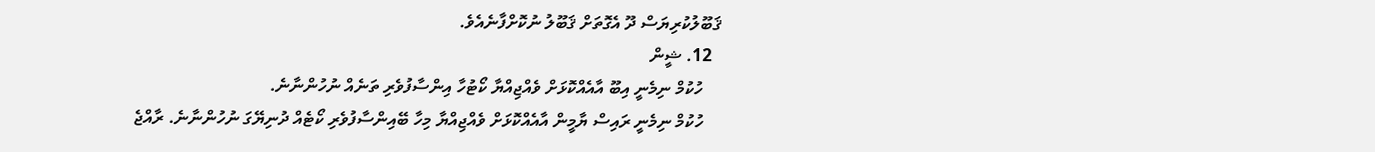ޤަބޫލުކުރިޔަސް ދޫ އެގޮތަށް ޤަބޫލު ނުކޮށްފާނެއެވެ.
  12. ޝީން
    ހުކުމް ނިމެނީ އިބޫ އާއެއްކޮޅަށް ވެއްޖިއްޔާ ކޯޓުހާ އިންސާފުވެރި ތަނެއް ނުހުންނާނެ.
    ހުކުމް ނިމެނީ ރައިސް ޔާމީން އާއެއްކޮޅަށް ވެއްޖިއްޔާ މިހާ ބޭއިންސާފުވެރި ކޯޓެއް ދުނިޔޭގަ ނުހުންނާނެ. ރާއްޖެ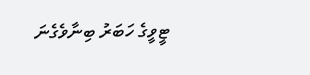ޓީވީގެ ހަބަރު ބިނާވެގެނަ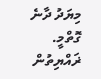މިޔަދު ދާނެ ގޮތްމީ. ޜައްޔިތުން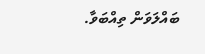ބައްލަވަން ތިއްބަވާ.